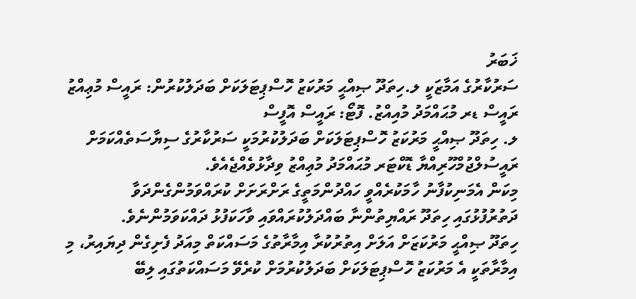ޚަބަރު
ސަރުކާރުގެ އަމާޒަކީ ލ.ހިތަދޫ ޞިއްޙީ މަރުކަޒު ހޮސްޕިޓަލަކަށް ބަދަލުކުރުން: ރައީސް މުޢިއްޒު
ރައީސް ޑރ މުޙައްމަދު މުއިއްޒު. ފޮޓޯ: ރައީސް އޮފީސް
ލ. ހިތަދޫ ޞިއްޙީ މަރުކަޒު ހޮސްޕިޓަލަކަށް ބަދަލުކުރުމަކީ ސަރުކާރުގެ ސިޔާސަތެއްކަމަށް ރައީސުލްޖުމްހޫރިއްޔާ ޑޮކްޓަރ މުޙައްމަދު މުޢިއްޒު ވިދާޅުވެއްޖެއެވެ.
މިކަން އެމަނިކުފާނު ހާމަކުރެއްވީ ހައްދުންމަތީގެ ރަށްރަށަށް ކުރައްވަމުންގެންދަވާ ދަތުރުފުޅުގައި ހިތަދޫ ރައްޔިތުންނާ ބައްދަލުކުރައްވައި ވާހަކަފުޅު ދައްކަވަމުންނެވެ.
ހިތަދޫ ޞިއްޙީ މަރުކަޒަށް އަލަށް އިތުރުކުރާ އިމާރާތުގެ މަސައްކަތް މިއަދު ފެށިގެން ދިޔައިރު، މި އިމާރާތަކީ އެ މަރުކަޒު ހޮސްޕިޓަލަކަށް ބަދަލުކުރުމަށް ކުރެވޭ މަސައްކަތުގައި ލިބޭ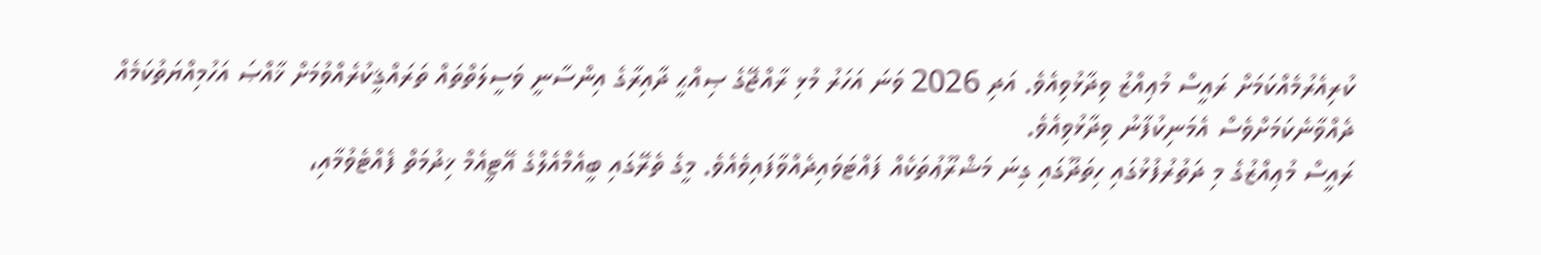ކުރިއެރުމެއްކަމަށް ރައީސް މުޢިއްޒު ވިދާޅުވިއެވެ. އަދި 2026 ވަނަ އަހަރު މުޅި ރާއްޖޭގެ ޞިއްޙީ ދާއިރާގެ އިންސާނީ ވަސީލަތްތައް ތަރައްޤީކުރެއްވުމަށް ޚާއްޞަ އަހުމިއްޔަތުކަމެއް ދެއްވާނެކަމަށްވެސް އެމަނިކުފާނު ވިދާޅުވިއެވެ.
ރައީސް މުޢިއްޒުގެ މި ދަތުރުފުޅުގައި ހިތަދޫގައި ގިނަ މަޝްރޫޢުތަކެއް ފައްޓަވައިދެއްވާފައިވެއެވެ. މީގެ ތެރޭގައި ބީއެމްއެލްގެ އޭޓީއެމް ޚިދުމަތް ފެއްޓެވުމާއި،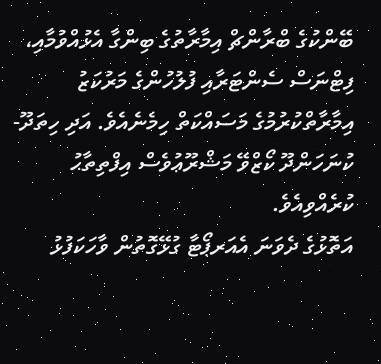ބޭންކުގެ ބްރާންޗް އިމާރާތުގެ ބިންގާ އެޅުއްވުމާއި، ފިޓްނަސް ސެންޓަރާއި ފުލުހުންގެ މަރުކަޒު އިމާރާތްކުރުމުގެ މަސައްކަތް ހިމެނެއެވެ. އަދި ހިތަދޫ-ކުނަހަންދޫ ކޯޒްވޭ މަޝްރޫޢުވެސް އިފްތިތާޙު ކުރެއްވިއެވެ.
އަތޮޅުގެ ދެވަނަ އެއަރޕޯޓާ ގުޅޭގޮތުން ވާހަކަފުޅު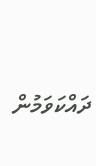ދައްކަވަމުން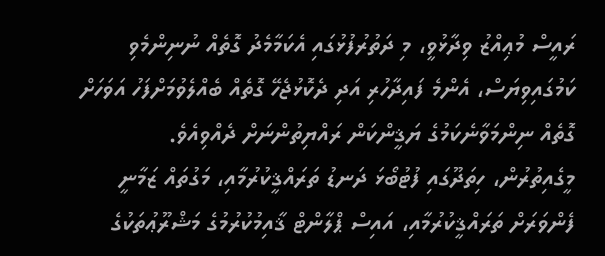ރައީސް މުޢިއްޒު ވިދާޅުވީ، މި ދަތުރުފުޅުގައި އެކަމާމެދު ގޮތެއް ނުނިންމެވި ކަމުގައިވިޔަސް، އެންމެ ފައިދާހުރި އަދި ދެކޮޅުޖެހޭ ގޮތެއް ބެއްލެވުމަށްފަހު އަވަހަށް ގޮތެއް ނިންމަވާނެކަމުގެ ޔަޤީންކަން ރައްޔިތުންނަށް ދެއްވިއެވެ.
މީގެއިތުރުން، ހިތަދޫގައި ފުޓުބޯޅަ ދަނޑު ތަރައްޤީކުރުމާއި، މަގުތައް ޒަމާނީ ފެންވަރަށް ތަރައްޤީކުރުމާއި، އައިސް ޕްލާންޓް ޤާއިމުކުރުމުގެ މަޝްރޫޢުތަކުގެ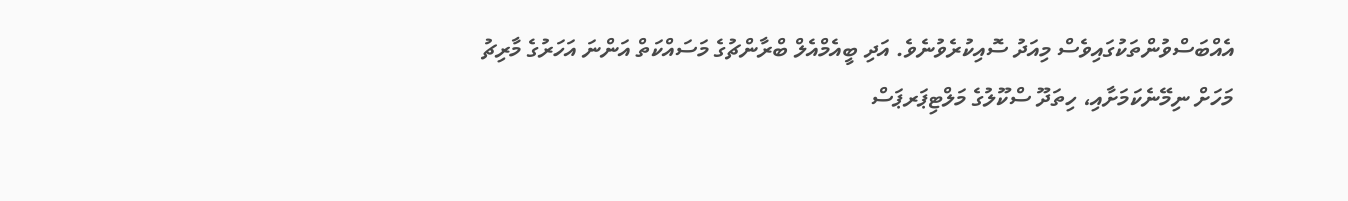އެއްބަސްވުންތަކުގައިވެސް މިއަދު ސޮއިކުރެވުނެވެ. އަދި ބީއެމްއެލް ބްރާންޗުގެ މަސައްކަތް އަންނަ އަހަރުގެ މާރިޗު މަހަށް ނިމޭނެކަމަށާއި، ހިތަދޫ ސްކޫލުގެ މަލްޓިޕަރޕަސް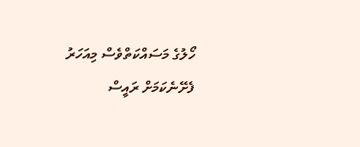ހޯލުގެ މަސައްކަތްވެސް މިއަހަރު ފެށޭނެކަމަށް ރައީސް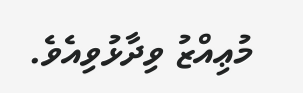މުޢިއްޒު ވިދާޅުވިއެވެ.